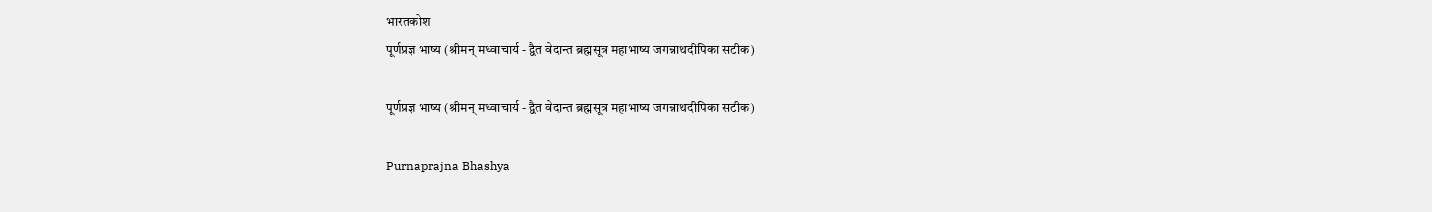भारतकोश
पूर्णप्रज्ञ भाष्य (श्रीमन् मध्वाचार्य - द्वैत वेदान्त ब्रह्मसूत्र महाभाष्य जगन्नाथदीपिका सटीक)

पूर्णप्रज्ञ भाष्य (श्रीमन् मध्वाचार्य - द्वैत वेदान्त ब्रह्मसूत्र महाभाष्य जगन्नाथदीपिका सटीक)

Purnaprajna Bhashya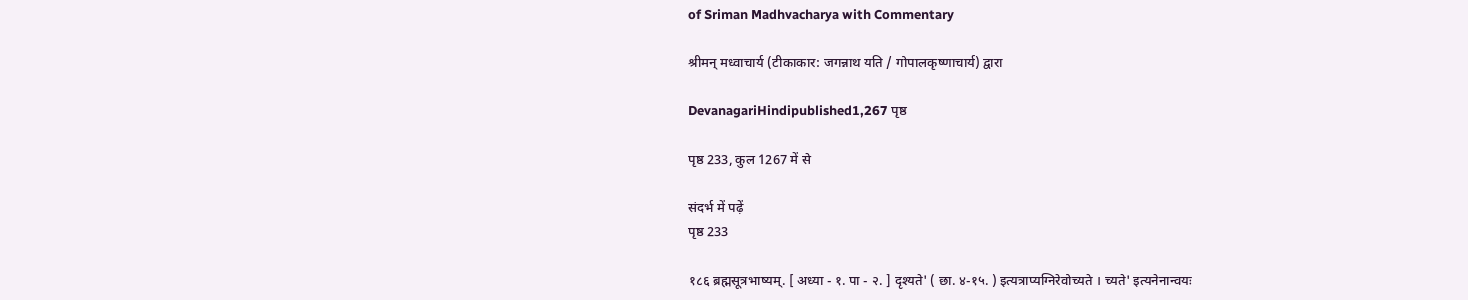of Sriman Madhvacharya with Commentary

श्रीमन् मध्वाचार्य (टीकाकार: जगन्नाथ यति / गोपालकृष्णाचार्य) द्वारा

DevanagariHindipublished1,267 पृष्ठ

पृष्ठ 233, कुल 1267 में से

संदर्भ में पढ़ें
पृष्ठ 233

१८६ ब्रह्मसूत्रभाष्यम्. [ अध्या - १. पा - २. ] दृश्यते' ( छा. ४-१५. ) इत्यत्राप्यग्निरेवोच्यते । च्यते' इत्यनेनान्वयः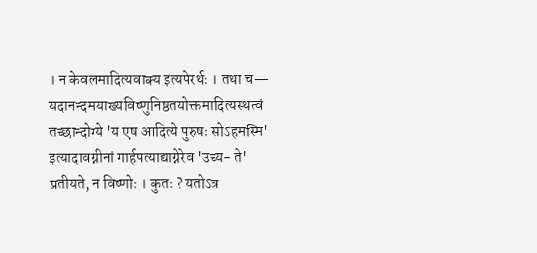। न केवलमादित्यवाक्य इत्यपेरर्थः । तथा च— यदानन्दमयाख्यविष्णुनिष्ठतयोक्तमादित्यस्थत्वं तच्छान्दोग्ये 'य एष आदित्ये पुरुषः सोऽहमस्मि' इत्यादावग्नीनां गार्हपत्याद्याग्नेरेव 'उच्य- ते' प्रतीयते, न विष्णोः । कुतः ? यतोऽत्र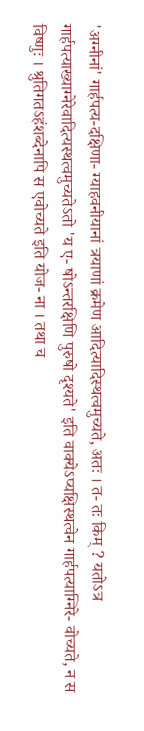'अग्नीनां' गार्हपत्य-दक्षिणा- ग्याहवनीयानां त्रयाणां क्रमेण आदित्यादिस्थत्वमुच्यते, अतः । त- तः किम् ? यतोऽत्र गार्हपत्याख्याग्नेरेवादित्यस्थत्वमुच्यतेऽतो 'य ए- षोऽन्तरक्षिणि पुरुषो दृश्यते' इति वाक्येऽप्यक्षिस्थत्वेन गार्हपत्याग्निरे- वोच्यते, न स विष्णुः । श्रुतिगतऽहंशब्देनापि स एवोच्यते इति योज- ना । तथा च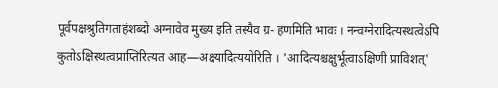पूर्वपक्षश्रुतिगताहंशब्दो अग्नावेव मुख्य इति तस्यैव ग्र- हणमिति भावः । नन्वग्नेरादित्यस्थत्वेऽपि कुतोऽक्षिस्थत्वप्राप्तिरित्यत आह—अक्ष्यादित्ययोरिति । 'आदित्यश्चक्षुर्भूत्वाऽक्षिणी प्राविशत्'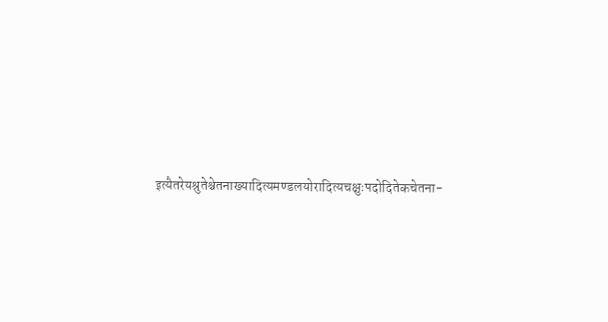इत्यैतरेयश्रुतेश्चेतनाख्यादित्यमण्डलयोरादित्यचक्षुःपदोदितेकचेतना-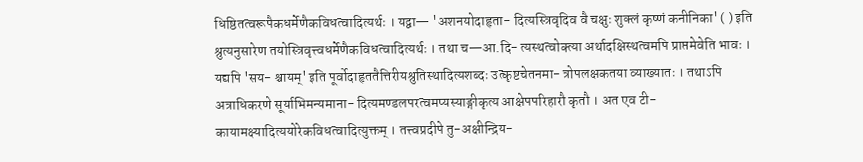धिष्ठितत्वरूपैकधर्मेणैकविधत्वादित्यर्थः । यद्वा— 'अशनयोदाहृता- दित्यस्त्रिवृदिव वै चक्षुः शुक्लं कृष्णं कनीनिका' ( ) इति श्रुत्यनुसारेण तयोस्त्रिवृत्त्वधर्मेणैकविधत्वादित्यर्थः । तथा च—आ.दि- त्यस्थत्वोक्त्या अर्थादक्षिस्थत्वमपि प्राप्तमेवेति भावः । यद्यपि 'सय- श्चायम्' इति पूर्वोदाहृततैत्तिरीयश्रुतिस्थादित्यशब्दः उत्कृष्टचेतनमा- त्रोपलक्षकतया व्याख्यातः । तथाऽपि अत्राधिकरणे सूर्याभिमन्यमाना- दित्यमण्डलपरत्वमप्यस्याङ्गीकृत्य आक्षेपपरिहारौ कृतौ । अत एव टी- कायामक्ष्यादित्ययोरेकविधत्वादित्युक्तम् । तत्त्वप्रदीपे तु-अक्षीन्द्रिय-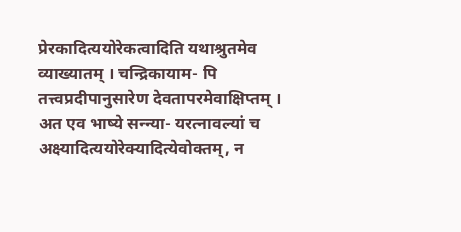प्रेरकादित्ययोरेकत्वादिति यथाश्रुतमेव व्याख्यातम् । चन्द्रिकायाम- पि तत्त्वप्रदीपानुसारेण देवतापरमेवाक्षिप्तम् । अत एव भाष्ये सन्न्या- यरत्नावल्यां च अक्ष्यादित्ययोरेक्यादित्येवोक्तम्, न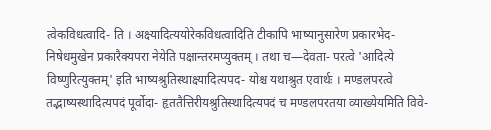त्वेकविधत्वादि- ति । अक्ष्यादित्ययोरेकविधत्वादिति टीकापि भाष्यानुसारेण प्रकारभेद- निषेधमुखेन प्रकारैक्यपरा नेयेति पक्षान्तरमप्युक्तम् । तथा च—देवता- परत्वे 'आदित्ये विष्णुरित्युक्तम्' इति भाष्यश्रुतिस्थाक्ष्यादित्यपद- योश्च यथाश्रुत एवार्थः । मण्डलपरत्वे तद्भाष्यस्थादित्यपदं पूर्वोदा- हृततैत्तिरीयश्रुतिस्थादित्यपदं च मण्डलपरतया व्याख्येयमिति विवे-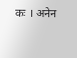कः । अनेन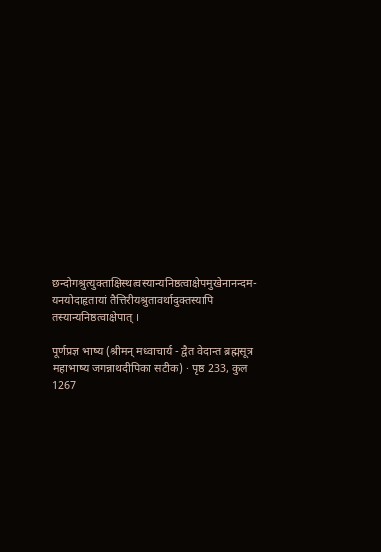छन्दोगश्रुत्युक्ताक्षिस्थत्वस्यान्यनिष्ठत्वाक्षेपमुखेनानन्दम- यनयोदाहृतायां तैत्तिरीयश्रुतावर्थादुक्तस्यापि तस्यान्यनिष्ठत्वाक्षेपात् ।

पूर्णप्रज्ञ भाष्य (श्रीमन् मध्वाचार्य - द्वैत वेदान्त ब्रह्मसूत्र महाभाष्य जगन्नाथदीपिका सटीक) · पृष्ठ 233, कुल 1267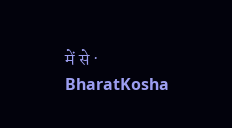में से · BharatKosha